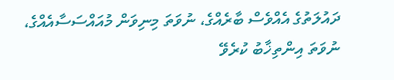ދައުލަތުގެ އެއްވެސް ބާރެއްގެ، ނުވަތަ މިނިވަން މުއައްސަސާއެއްގެ، ނުވަތަ އިންތިޚާބު ކުރެވޭ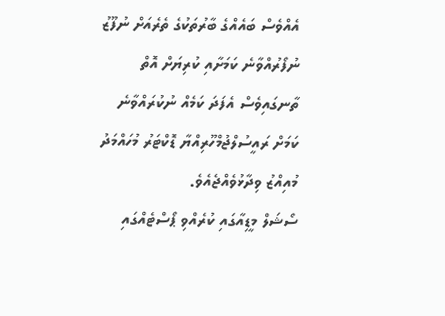އެއްވެސް ބައެއްގެ ބާރުތަކުގެ ތެރެއަށް ނުފޫޒު ނުފޯރުއްވާނެ ކަމަށާއި ކުރިޔަށް އޮތް ތާނގައިވެސް އެފަދަ ކަމެއް ނުކުރައްވާނެ ކަމަށް ރައީސުލްޖުމްހޫރިއްޔާ ޑޮކްޓަރު މުހައްމަދު މުއިއްޒު ވިދާޅުވެއްޖެއެވެ.
ސޯޝަލް މީޑިއާގައި ކުރެއްވި ޕޯސްޓެއްގައި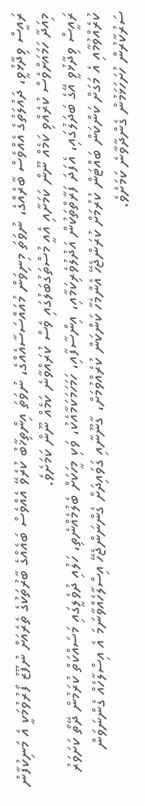ރައީސް ވިދާޅުވީ، ދައުލަތުގެ އެއްވެސް ބާރެއްގެ، ނުވަތަ މިނިވަން މުއައްސަސާއެއްގެ، ނުވަތަ އިންތިޚާބު ކުރެވޭ އެއްވެސް ބައެއްގެ ބާރުތަކުގެ ތެރެއަށް ނުފޫޒު ފޯރުވުމަކީ އެ މަނިކުފާނު މިއަދާ ހަމައަށްވެސް ކުރެއްވި ކަމެއް ނޫން ކަމަށާއި އެއީ މުސްތަގުބަލުގައި ވެސް ކުރައްވާނެ ކަމެއް ނޫން ކަމަށެވެ.
ރައީސް ވިދާޅުވީ އޭގެ ބަދަލުގައި، އެފަދަ ފަރާތްތަކުން އަދުލުވެރިކަމާއި، އިންސާފާއި، ހަމަހަމަކަމާއެކު، ވަކި މީހަކަށް ބެލުމެއްނެތި، ހަލުއި ދުވެލީގައި މަސައްކަތް ކުރަމުން ދޭތޯ ކަށަވަރު ކުރެއްވުމާއި އެ މަގަށް ކަންކަން ބައްޓަން ކުރުމަށް ކުރަންޖެހޭ އެންމެހާ ކަންކަން ކުރެއްވުމަށް، ގާނޫނާއި ގަވައިދަށް ގެންނަންޖެހޭ އިސްލާހެއްވާނަމަ އެ އިސްލާހެއް ގެންނަވަން ސަރުކާރުން ހުށަހަޅަމުން ގެންދާވާނެ ކަމަށެވެ.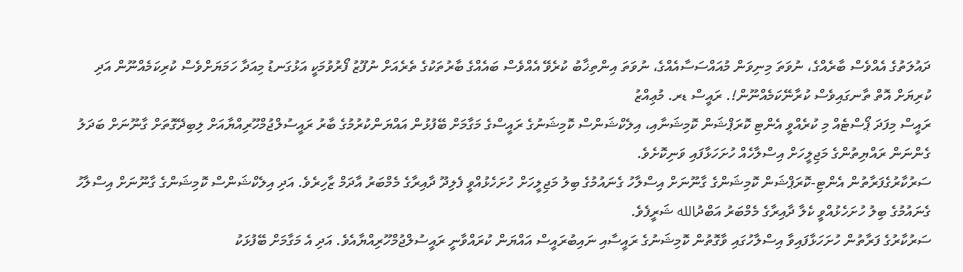ދައުލަތުގެ އެއްވެސް ބާރެއްގެ، ނުވަތަ މިނިވަން މުއައްސަސާއެއްގެ، ނުވަތަ އިންތިޚާބު ކުރެވޭ އެއްވެސް ބައެއްގެ ބާރުތަކުގެ ތެރެއަށް ނުފޫޒު ފޯރުވުމަކީ އަޅުގަނޑު މިއަދާ ހަމަޔަށްވެސް ކުރިކަމެއްނޫން އަދި ކުރިޔަށް އޮތް ތާނގައިވެސް ކުރާނޭކަމެއްނޫން!. ރައީސް ޑރ. މުޢިއްޒު
ރައީސް މިފަދަ ޕޯސްޓެއް މި ކުރެއްވީ އެންޓި ކޮރަޕްޝަން ކޮމިޝަނާއި، އިލެކްޝަންސް ކޮމިޝަނުގެ ރައީސްގެ މަގާމަށް ބޭފުޅުން އައްޔަންކުރުމުގެ ބާރު ރައީސުލްޖުމްހޫރިއްޔާއަށް ލިބިދޭގޮތަށް ގާނޫނަށް ބަދަލު ގެންނަން ރައްޔިތުންގެ މަޖިލީހަށް އިސްލާހެއް ހުށަހަޅާފައި ވަނިކޮށެވެ.
ސަރުކާރުގެފަރާތުން އެންޓި-ކޮރަޕްޝަން ކޮމިޝަންގެ ގާނޫނަށް އިސްލާހު ގެނައުމުގެ ބިލު މަޖިލީހަށް ހުށަހެޅުއްވީ ފެލިދޫ ދާއިރާގެ މެމްބަރު އާދަމް ޒާހިރެވެ. އަދި އިލެކްޝަންސް ކޮމިޝަންގެ ގާނޫނަށް އިސްލާހު ގެނައުމުގެ ބިލު ހުށަހެޅުއްވީ ކެލާ ދާއިރާގެ މެމްބަރު އަބްދުالله ޝަރީފެވެ.
ސަރުކާރުގެ ފަރާތުން ހުށަހަޅާފައިވާ އިސްލާހުގައި ވާގޮތުން ކޮމިޝަނުގެ ރައީސާއި ނައިބުރައީސް އައްޔަން ކުރައްވާނީ ރައީސުލްޖުމްހޫރިއްޔާއެވެ. އަދި އެ މަގާމަށް ބޭފުޅަކު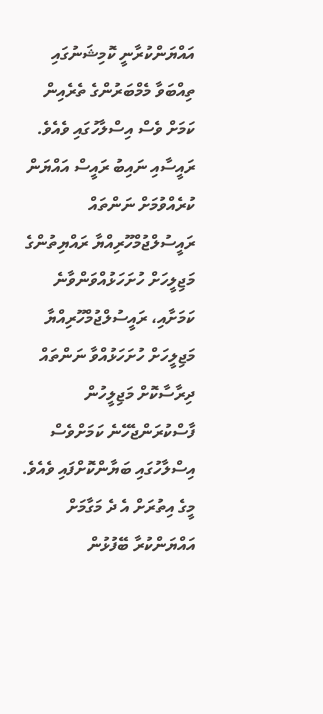އައްޔަންކުރާނީ ކޮމިޝަނުގައި ތިއްބަވާ މެމްބަރުންގެ ތެރެއިން ކަމަށް ވެސް އިސްލާހުގައި ވެއެވެ.
ރައީސާއި ނައިބު ރައީސް އައްޔަން ކުރެއްވުމަށް ނަންތައް ރައީސުލްޖުމްހޫރިއްޔާ ރައްޔިތުންގެ މަޖިލީހަށް ހުށަހަޅުއްވަންވާނެ ކަމަށާއި، ރައީސުލްޖުމްހޫރިއްޔާ މަޖިލީހަށް ހުށަހަޅުއްވާ ނަންތައް ދިރާސާކޮށް މަޖިލީހުން ފާސްކުރަންޖެހޭނެ ކަމަށްވެސް އިސްލާހުގައި ބަޔާންކޮށްފައި ވެއެވެ.
މީގެ އިތުރަށް އެ ދެ މަގާމަށް އައްޔަންކުރާ ބޭފުޅުން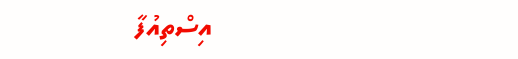އިސްތިއުފާ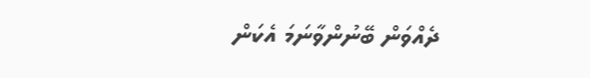ދެއްވަން ބޭނުންވާނަމަ އެކަން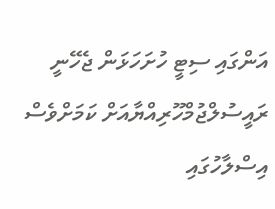އަންގައި ސިޓީ ހުށަހަޅަން ޖެހޭނީ ރައީސުލްޖުމްހޫރިއްޔާއަށް ކަމަށްވެސް އިސްލާހުގައި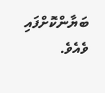ބަޔާންކޮށްފައި ވެއެވެ.